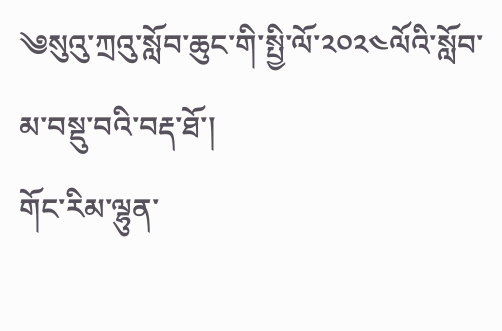༄སུའུ་ཀྲའུ་སློབ་ཆུང་གི་སྤྱི་ལོ་༢༠༢༤ལོའི་སློབ་མ་བསྡུ་བའི་བརྡ་ཐོ་།
གོང་རིམ་ལྷུན་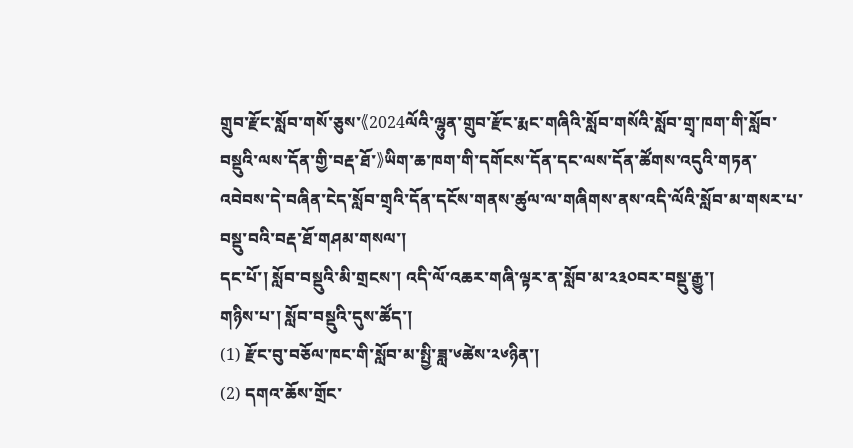གྲུབ་རྫོང་སློབ་གསོ་ཅུས་《2024ལོའི་ལྷུན་གྲུབ་རྫོང་རྨང་གཞིའི་སློབ་གསོའི་སློབ་གྲྭ་ཁག་གི་སློབ་བསྡུའི་ལས་དོན་གྱི་བརྡ་ཐོ་》ཡིག་ཆ་ཁག་གི་དགོངས་དོན་དང་ལས་དོན་ཚོགས་འདུའི་གཏན་འབེབས་དེ་བཞིན་ངེད་སློབ་གྲྭའི་དོན་དངོས་གནས་ཚུལ་ལ་གཞིགས་ནས་འདི་ལོའི་སློབ་མ་གསར་པ་བསྡུ་བའི་བརྡ་ཐོ་གཤམ་གསལ་།
དང་པོ་། སློབ་བསྡུའི་མི་གྲངས་། འདི་ལོ་འཆར་གཞི་ལྟར་ན་སློབ་མ་༢༣༠བར་བསྡུ་རྒྱུ་།
གཉིས་པ་། སློབ་བསྡུའི་དུས་ཚོད་།
(1) རྫོང་བུ་བཅོལ་ཁང་གི་སློབ་མ་སྤྱི་ཟླ་༦ཚེས་༢༦ཉིན་།
(2) དགའ་ཆོས་གྲོང་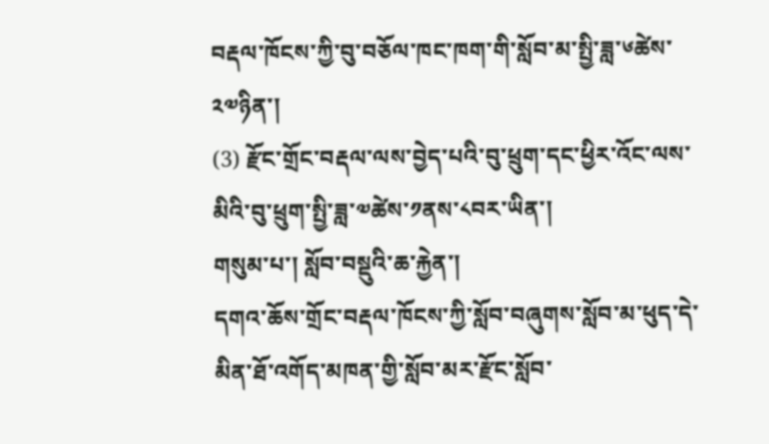བརྡལ་ཁོངས་ཀྱི་བུ་བཅོལ་ཁང་ཁག་གི་སློབ་མ་སྤྱི་ཟླ་༦ཚེས་༢༧ཉིན་།
(3) རྫོང་གྲོང་བརྡལ་ལས་བྱེད་པའི་བུ་ཕྲུག་དང་ཕྱིར་འོང་ལས་མིའི་བུ་ཕྲུག་སྤྱི་ཟླ་༧ཚེས་༡ནས་༨བར་ཡིན་།
གསུམ་པ་། སློབ་བསྡུའི་ཆ་རྐྱེན་།
དགའ་ཆོས་གྲོང་བརྡལ་ཁོངས་ཀྱི་སློབ་བཞུགས་སློབ་མ་ཕུད་དེ་མིན་ཐོ་འགོད་མཁན་གྱི་སློབ་མར་རྫོང་སློབ་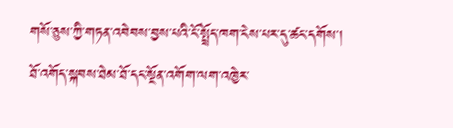གསོ་ཅུས་ཀྱི་གཏན་འབེབས་བྱས་པའི་ངོ་སྤྲོད་ཁག་ངེས་པར་དུ་ཚང་དགོས་། ཐོ་འགོད་སྐབས་ཐེམ་ཐོ་དང་སྔོན་འགོག་ལག་འཁྱེར་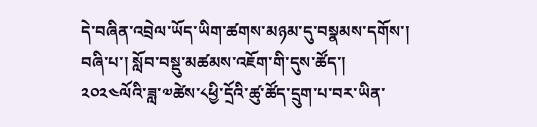དེ་བཞིན་འབྲེལ་ཡོད་ཡིག་ཚགས་མཉམ་དུ་བསྣམས་དགོས་།
བཞི་པ་། སློབ་བསྡུ་མཚམས་འཇོག་གི་དུས་ཚོད་།
༢༠༢༤ལོའི་ཟླ་༧ཚེས་༨ཕྱི་དྲོའི་ཚུ་ཚོད་དྲུག་པ་བར་ཡིན་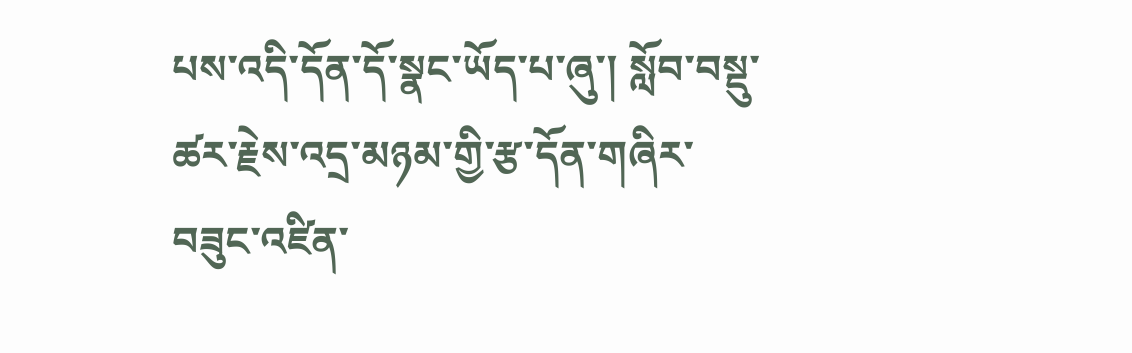པས་འདི་དོན་དོ་སྣང་ཡོད་པ་ཞུ་། སློབ་བསྡུ་ཚར་རྗེས་འདྲ་མཉམ་གྱི་རྩ་དོན་གཞིར་བཟུང་འཛིན་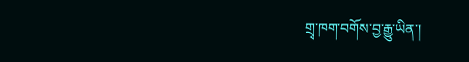གྲྭ་ཁག་བགོས་བྱ་རྒྱུ་ཡིན་།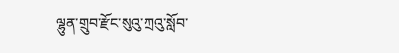ལྷུན་གྲུབ་རྫོང་སུའུ་ཀྲའུ་སློབ་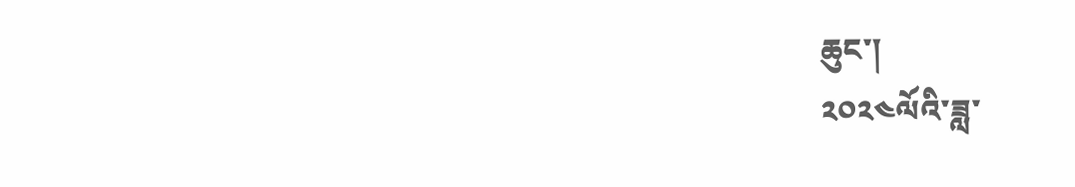ཆུང་།
༢༠༢༤ལོའི་ཟླ་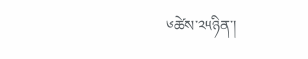༦ཚེས་༢༥ཉིན་།